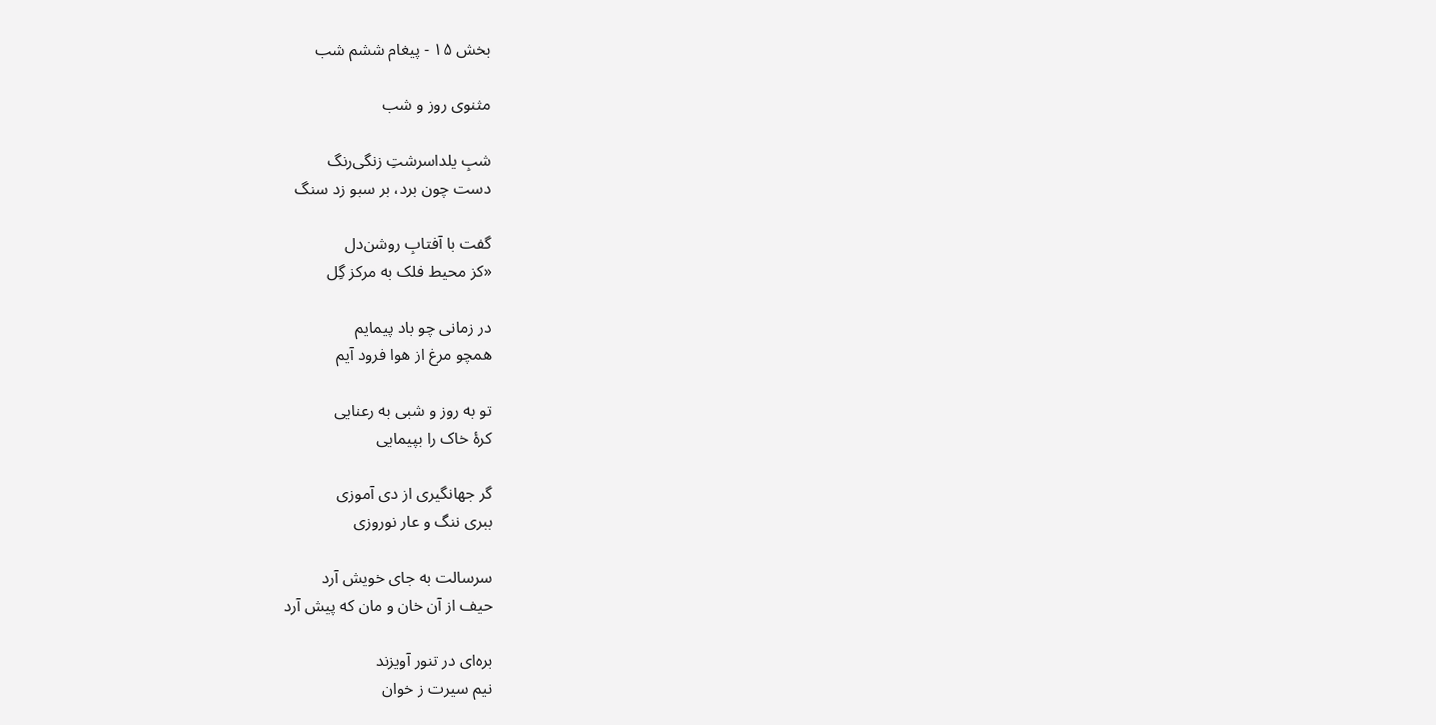بخش ۱۵ - پیغام ششم شب

مثنوی روز و شب

شب‌ِ یلدا‌سرشت‌ِ زنگی‌رنگ
دست چون برد‌، بر سبو زد سنگ

گفت با آفتاب‌ِ روشن‌دل
«کز محیط فلک به مرکز گِل

در زمانی چو باد پیمایم
همچو مرغ از هوا فرود آیم

تو به روز و شبی به رعنایی
کرۀ خاک را بپیمایی

گر جهانگیری از دی آموزی
ببری ننگ و عار نوروزی

سرسالت به جای خویش آرد
حیف از آن خان و مان که پیش آرد

بره‌ای در تنور آویزند
نیم سیرت ز خوان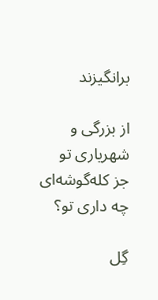برانگیزند

از بزرگی و شهریاری تو
جز کله‌گوشه‌ای چه داری تو‌؟

گِل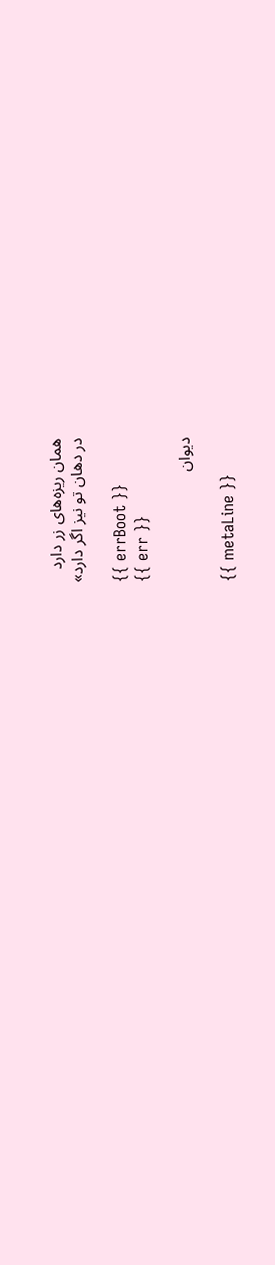همان ریزه‌های زر دارد
در دهان تو نیز اگر دارد»

{{ errBoot }}
{{ err }}

دیوان

{{ metaLine }}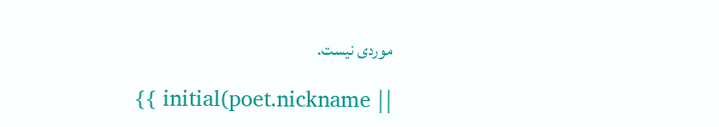موردی نیست.

{{ initial(poet.nickname ||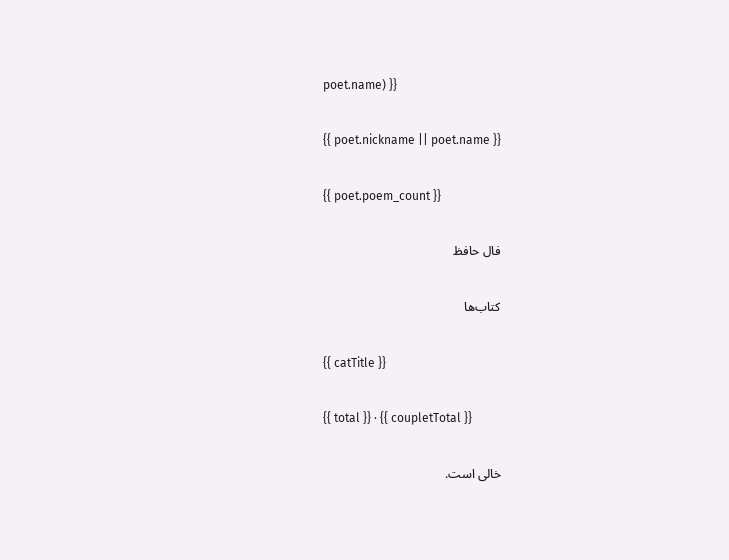poet.name) }}

{{ poet.nickname || poet.name }}

{{ poet.poem_count }}

فال حافظ

کتاب‌ها

{{ catTitle }}

{{ total }} · {{ coupletTotal }}

خالی است.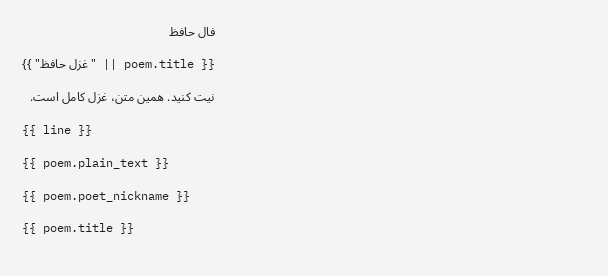فال حافظ

{{ poem.title || "غزل حافظ" }}

نیت کنید. همین متن، غزل کامل است.

{{ line }}

{{ poem.plain_text }}

{{ poem.poet_nickname }}

{{ poem.title }}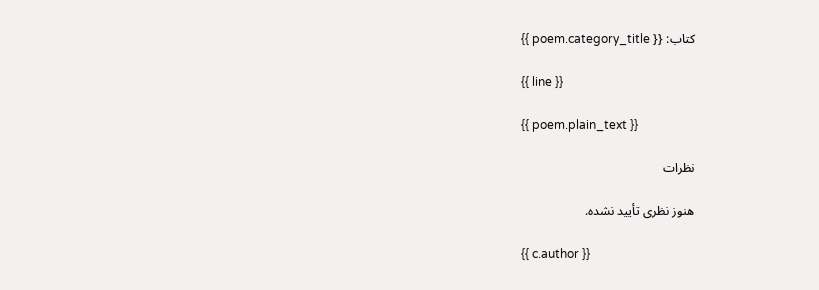کتاب: {{ poem.category_title }}

{{ line }}

{{ poem.plain_text }}

نظرات

هنوز نظری تأیید نشده.

{{ c.author }}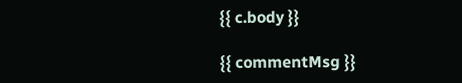{{ c.body }}

{{ commentMsg }}